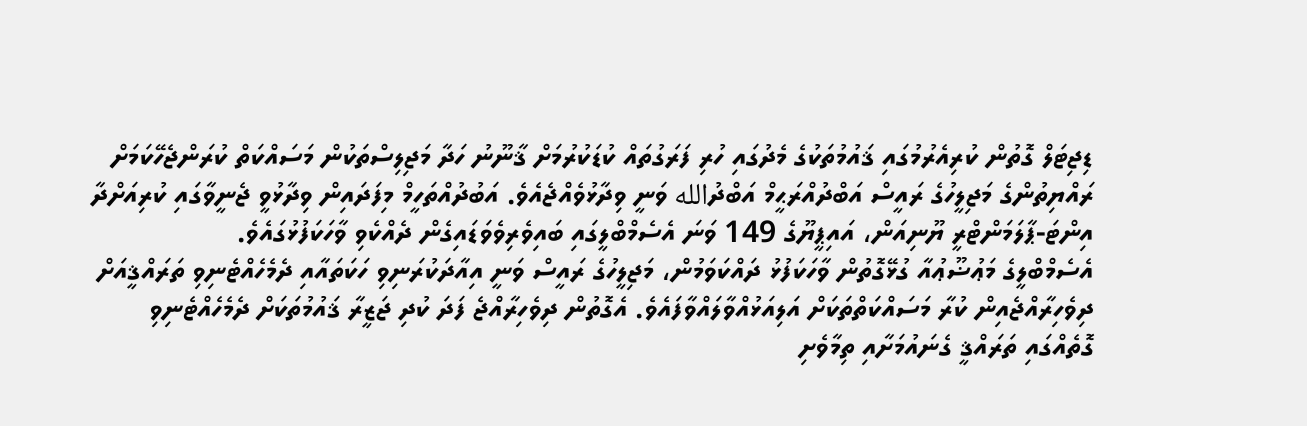ޑިޖިޓަލް ގޮތުން ކުރިއެރުމުގައި ޤައުމުތަކުގެ މެދުގައި ހުރި ފަރަގުތައް ކުޑަކުރުމަށް ޤާނޫނު ހަދާ މަޖިލިސްތަކުން މަސައްކަތް ކުރަންޖެހޭކަމަށް ރައްޔިތުންގެ މަޖިލީހުގެ ރައީސް އަބްދުއްރަޙީމް އަބްދުالله ވަނީ ވިދާޅުވެއްޖެއެވެ. އަބުދުއްތަހީމް މިފަދައިން ވިދާޅުވީ ޖެނީވާގައި ކުރިއަށްދާ އިންޓަ-ޕާލަމަންޓްރީ ޔޫނިއަން، އައިޕީޔޫގެ 149 ވަނަ އެސެމްބްލީގައި ބައިވެރިވެވަޑައިގެން ދެއްކެވި ވާހަކަފުޅުގައެވެ.
އެސެމްބްލީގެ މަޢުޟޫޢުއާ ގުޅޭގޮތުން ވާހަކަފުޅު ދައްކަވަމުން، މަޖިލީހުގެ ރައީސް ވަނީ އިއާދަކުރަނިވި ހަކަތައާއި ދެމެހެއްޓެނިވި ތަރައްޤީއަށް ދިވެހިރާއްޖެއިން ކުރާ މަސައްކަތްތަކަށް އަލިއަޅުއްވާލައްވާފައެވެ. އެގޮތުން ދިވެހިރާއްޖެ ފަދަ ކުދި ޖަޒީރާ ޤައުމުތަކަށް ދެމެހެއްޓެނިވި ގޮތެއްގައި ތަރައްޤީ ގެނައުމަށާއި ތިމާވެށި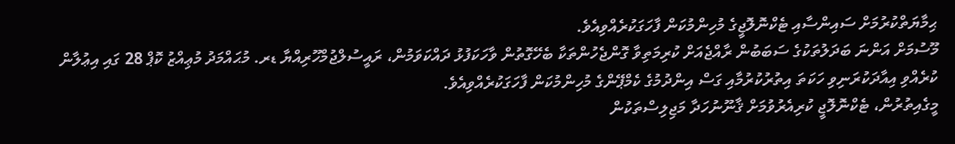ޙިމާޔަތްކުރުމަށް ސައިންސާއި ޓެކްނޮލޮޖީގެ މުހިންމުކަން ފާހަގަކުރެއްވިއެވެ.
މޫސުމަށް އަންނަ ބަދަލުތަކުގެ ސަބަބުން ރާއްޖެއަށް ކުރިމަތިވާ ގޮންޖެހުންތަކާ ބެހޭގޮތުން ވާހަކަފުޅު ދައްކަވަމުން، ރައީސުލްޖުމްހޫރިއްޔާ ޑރ. މުޙައްމަދު މުޢިއްޒު ކޮޕް 28 ގައި އިޢުލާން ކުރެއްވި އިއާދަކުރަނިވި ހަކަތަ އިތުރުކުރުމާއި ގަސް އިންދުމުގެ ކެމްޕޭންގެ މުހިންމުކަން ފާހަގަކުރެއްވިއެވެ.
މީގެއިތުރުން، ޓެކްނޮލޮޖީ ކުރިއެރުވުމަށް ޤާނޫނުހަދާ މަޖިލިސްތަކުން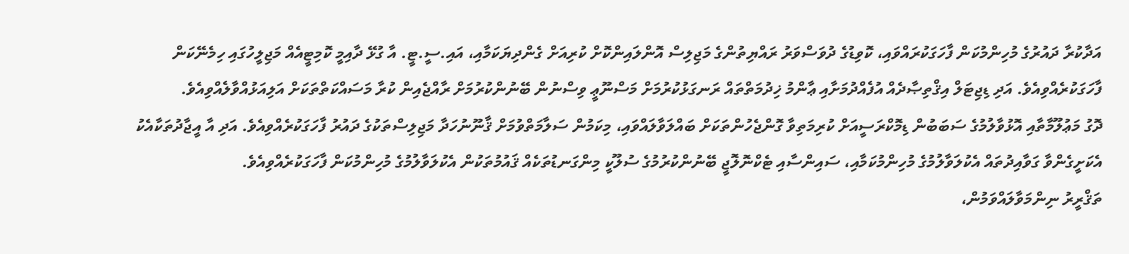އަދާކުރާ ދައުރުގެ މުހިންމުކަން ފާހަގަކުރައްވައި، ކޮވިޑުގެ ދުވަސްވަރު ރައްޔިތުންގެ މަޖިލިސް އޮންލައިންކޮށް ކުރިއަށް ގެންދިޔަކަމާއި، އައި.ސީ.ޓީ. އާ ގުޅޭ ދާއިމީ ކޮމިޓީއެއް މަޖިލީހުގައި ހިމެނޭކަން ފާހަގަކުރެއްވިއެވެ. އަދި ޑިޖިޓަލް އިޤްތިޞާދެއް އުފެއްދުމަށާއި ޢާންމު ޚިދުމަތްތައް ރަނގަޅުކުރުމަށް މަސްނޫޢީ ވިސްނުން ބޭނުންކުރުމަށް ރާއްޖެއިން ކުރާ މަސައްކަތްތަކަށް އަލިއަޅުއްވާލެއްވިއެވެ.
ދޮގު މަޢުލޫމާތާއި އޮޅުވާލުމުގެ ސަބަބުން ޑިމޮކްރަސީއަށް ކުރިމަތިވާ ގޮންޖެހުންތަކަށް ބައްލަވާލައްވައި، މިކަމުން ސަލާމަތްވުމަށް ޤާނޫނުހަދާ މަޖިލިސްތަކުގެ ދައުރު ފާހަގަކުރެއްވިއެވެ. އަދި އާ އީޖާދުތަކާއެކު އެކަށީގެންވާ ގަވާއިދުތައް އެކުލަވާލުމުގެ މުހިންމުކަމާއި، ސައިންސާއި ޓެކްނޮލޮޖީ ބޭނުންކުރުމުގެ ސުލޫކީ މިންގަނޑުތަކެއް ޤައުމުތަކުން އެކުލަވާލުމުގެ މުހިންމުކަން ފާހަގަކުރެއްވިއެވެ.
ތަޤްރީރު ނިންމަވާލައްވަމުން،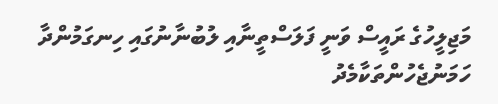މަޖިލީހުގެ ރައީސް ވަނީ ފަލަސްތީނާއި ލުބުނާނުގައި ހިނގަމުންދާ ހަމަނުޖެހުންތަކާމެދު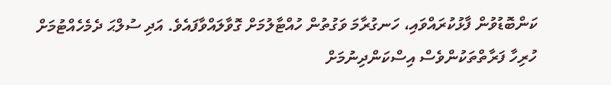ކަންބޮޑުވުން ފާޅުކުރައްވައި، ހަނގުރާމަ ވަގުތުން ހުއްޓާލުމަށް ގޮވާލައްވާފައެވެ. އަދި ސުލްޙަ ދެމެހެއްޓުމަށް ހުރިހާ ފަރާތްތަކުންވެސް އިސްކަންދިނުމަށް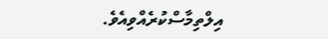އިލްތިމާސްކުރެއްވިއެވެ.